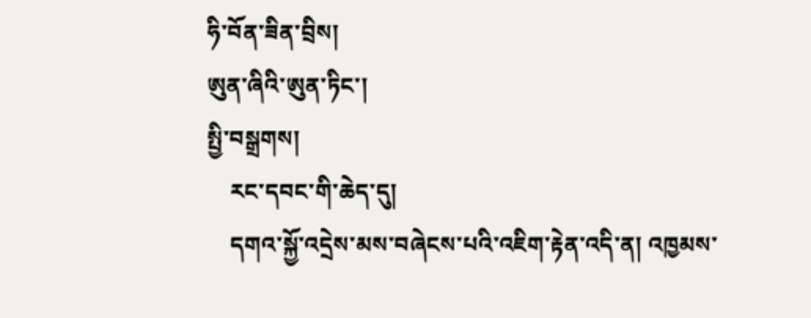ཧི་བོན་ཟིན་བྲིས།
ཨུན་ཞིའི་ཨུན་ཏིང་།
སྤྱི་བསྒྲགས།
    རང་དབང་གི་ཆེད་དུ།
    དགའ་སྐྱོ་འདྲེས་མས་བཞེངས་པའི་འཇིག་རྟེན་འདི་ན། འཁྱམས་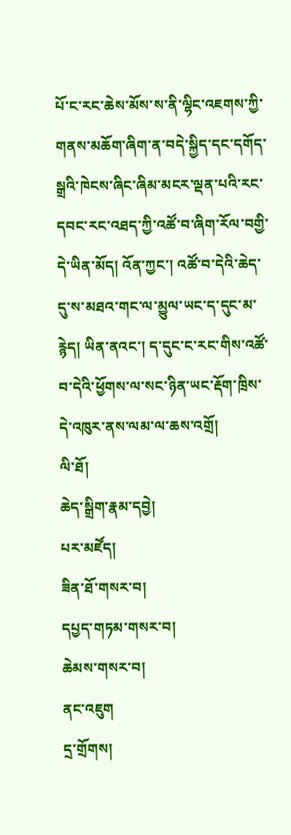པོ་ང་རང་ཆེས་མོས་ས་ནི་ལྷིང་འཇགས་ཀྱི་གནས་མཆོག་ཞིག་ན་བདེ་སྐྱིད་དང་དགོད་སྒྲའི་ཁེངས་ཞིང་ཞིམ་མངར་ལྡན་པའི་རང་དབང་རང་འཐད་ཀྱི་འཚོ་བ་ཞིག་རོལ་བགྱི་དེ་ཡིན་མོད། འོན་ཀྱང་། འཚོ་བ་དེའི་ཆེད་དུ་ས་མཐའ་གང་ལ་མྱུལ་ཡང་ད་དུང་མ་རྙེད། ཡིན་ནའང་། ད་དུང་ང་རང་གིས་འཚོ་བ་དེའི་ཕྱོགས་ལ་སང་ཉིན་ཡང་རྡོག་ཁྲིས་དེ་འཁུར་ནས་ལམ་ལ་ཆས་འགྲོ།
ལི་ཐོ།
ཆེད་སྒྲིག་རྣམ་དབྱེ།
པར་མཛོད།
ཟིན་ཐོ་གསར་བ།
དཔྱད་གཏམ་གསར་བ།
ཆེམས་གསར་བ།
ནང་འཇུག
དྲ་གྲོགས།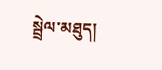སྦྲེལ་མཐུད།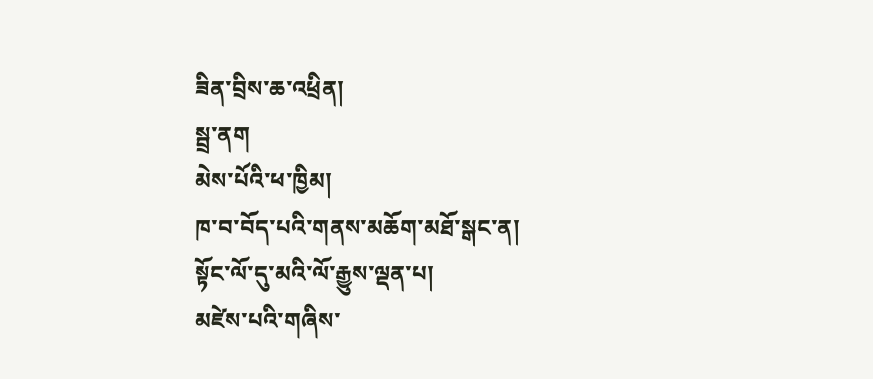ཟིན་བྲིས་ཆ་འཕྲིན།
སྦྲ་ནག
མེས་པོའི་ཕ་ཁྱིམ།
ཁ་བ་བོད་པའི་གནས་མཆོག་མཐོ་སྒང་ན།
སྟོང་ལོ་དུ་མའི་ལོ་རྒྱུས་ལྡན་པ།
མཛེས་པའི་གཞིས་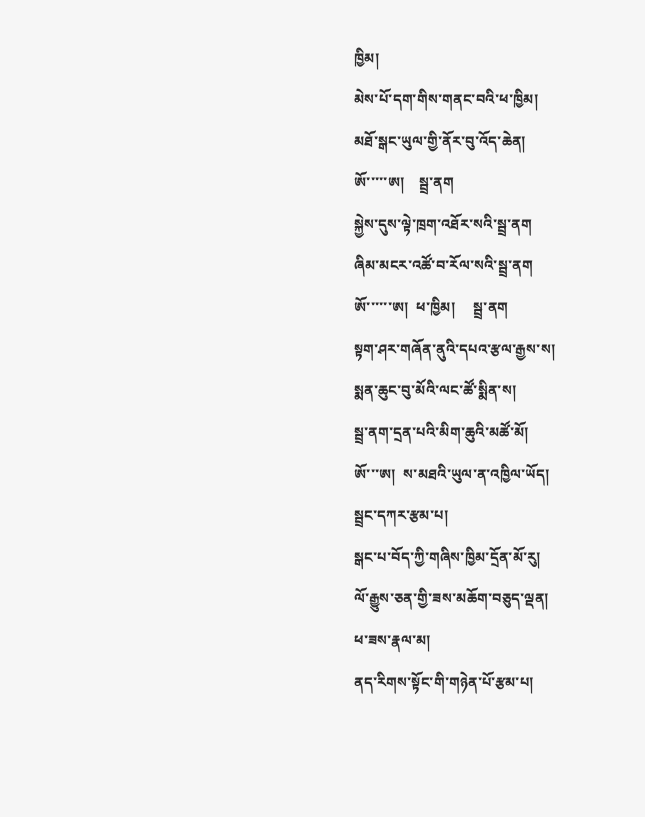ཁྱིམ།
མེས་པོ་དག་གིས་གནང་བའི་ཕ་ཁྱིམ།
མཐོ་སྒང་ཡུལ་གྱི་ནོར་བུ་འོད་ཆེན།
ཨོ་་་་་ཨ།    སྦྲ་ནག
སྐྱེས་དུས་ལྟེ་ཁྲག་འཐོར་སའི་སྦྲ་ནག
ཞིམ་མངར་འཚོ་བ་རོལ་སའི་སྦྲ་ནག
ཨོ་་་་་་ཨ།  ཕ་ཁྱིམ།     སྦྲ་ནག
སྟག་ཤར་གཞོན་ནུའི་དཔའ་རྩལ་རྒྱས་ས།
སྨན་ཆུང་བུ་མོའི་ལང་ཚོ་སྨིན་ས།
སྦྲ་ནག་དྲན་པའི་མིག་ཆུའི་མཚོ་མོ།
ཨོ་་་ཨ།  ས་མཐའི་ཡུལ་ན་འཁྱིལ་ཡོད།
སྦྲང་དཀར་རྩམ་པ།
སྒང་པ་བོད་ཀྱི་གཞིས་ཁྱིམ་དྲོན་མོ་རུ།
ལོ་རྒྱུས་ཅན་གྱི་ཟས་མཆོག་བཅུད་ལྡན།
ཕ་ཟས་རྣལ་མ།
ནད་རིགས་སྟོང་གི་གཉེན་པོ་རྩམ་པ།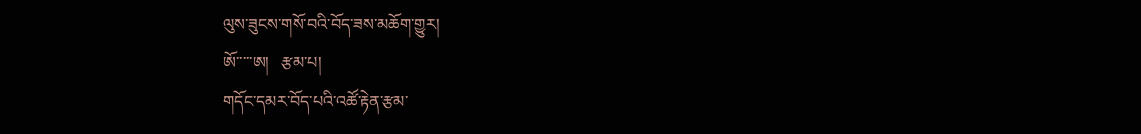ལུས་ཟུངས་གསོ་བའི་བོད་ཟས་མཆོག་གྱུར།
ཨོ་་་་་ཨ།   རྩམ་པ།
གདོང་དམར་བོད་པའི་འཚོ་རྟེན་རྩམ་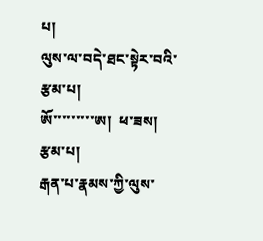པ།
ལུས་ལ་བདེ་ཐང་སྟེར་བའི་རྩམ་པ།
ཨོ་་་་་་་་་ཨ།  ཕ་ཟས།    རྩམ་པ།
རྒན་པ་རྣམས་ཀྱི་ལུས་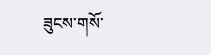ཟུངས་གསོ་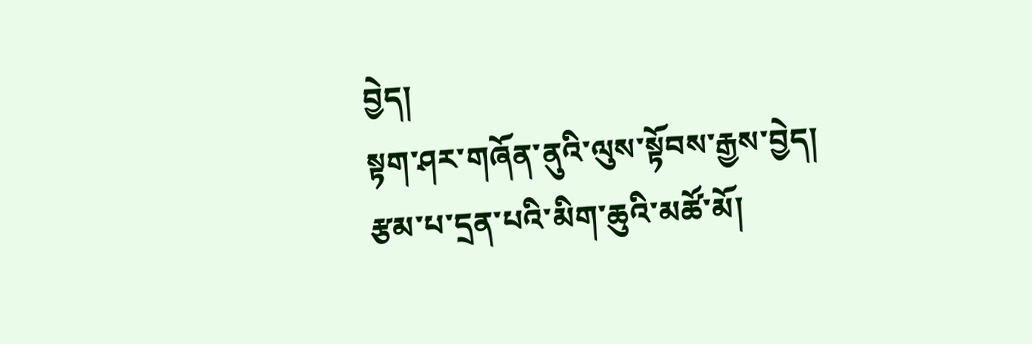བྱེད།
སྟག་ཤར་གཞོན་ནུའི་ལུས་སྟོབས་རྒྱས་བྱེད།
རྩམ་པ་དྲན་པའི་མིག་ཆུའི་མཚོ་མོ།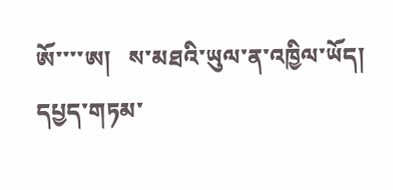ཨོ་་་་ཨ།   ས་མཐའི་ཡུལ་ན་འཁྱིལ་ཡོད།
དཔྱད་གཏམ་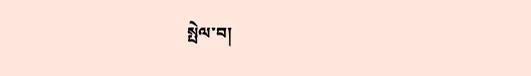སྤེལ་བ།